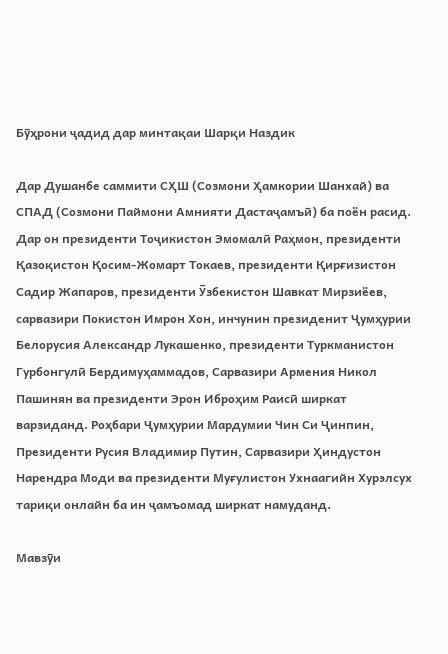Бӯҳрони ҷадид дар минтақаи Шарқи Наздик

Дар Душанбе саммити СҲШ (Созмони Ҳамкории Шанхай) ва СПАД (Созмони Паймони Амнияти Дастаҷамъӣ) ба поён расид. Дар он президенти Тоҷикистон Эмомалӣ Раҳмон, президенти Қазоқистон Қосим-Жомарт Токаев, президенти Қирғизистон Садир Жапаров, президенти Ӯзбекистон Шавкат Мирзиёев, сарвазири Покистон Имрон Хон, инчунин президенит Ҷумҳурии Белорусия Александр Лукашенко, президенти Туркманистон Гурбонгулӣ Бердимуҳаммадов, Сарвазири Армения Никол Пашинян ва президенти Эрон Иброҳим Раисӣ ширкат варзиданд. Роҳбари Ҷумҳурии Мардумии Чин Си Ҷинпин, Президенти Русия Владимир Путин, Сарвазири Ҳиндустон Нарендра Моди ва президенти Муғулистон Ухнаагийн Хурэлсух тариқи онлайн ба ин ҷамъомад ширкат намуданд.

Мавзӯи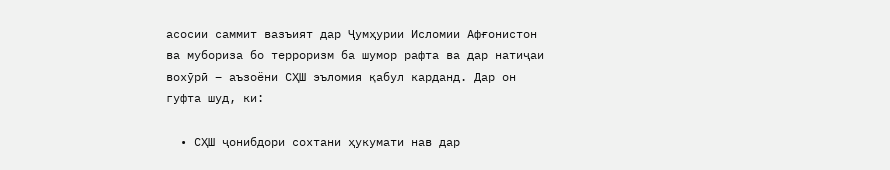асосии саммит вазъият дар Ҷумҳурии Исломии Афғонистон ва мубориза бо терроризм ба шумор рафта ва дар натиҷаи вохӯрӣ – аъзоёни СҲШ эъломия қабул карданд. Дар он гуфта шуд, ки:

  • СҲШ ҷонибдори сохтани ҳукумати нав дар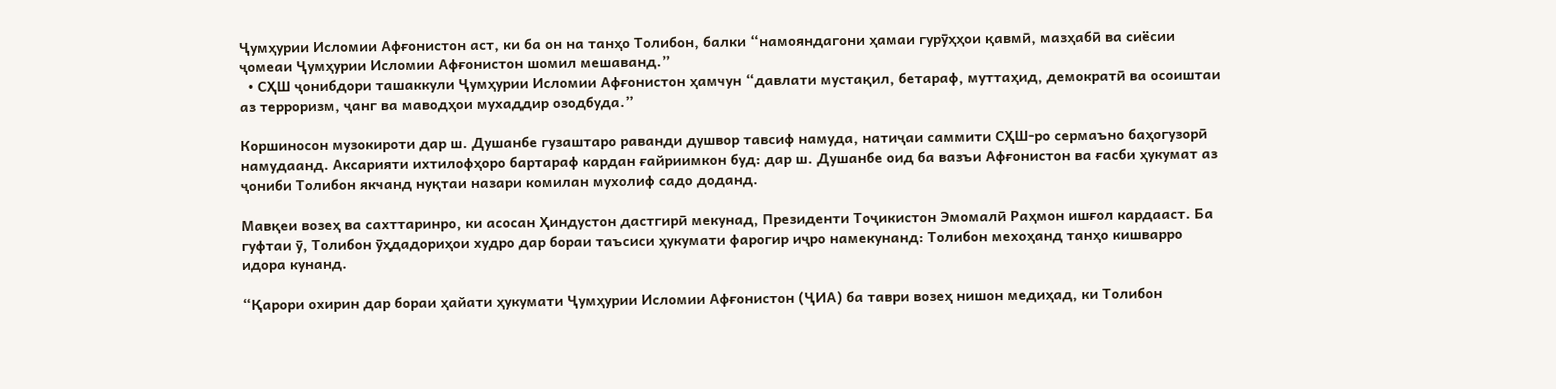Ҷумҳурии Исломии Афғонистон аст, ки ба он на танҳо Толибон, балки “намояндагони ҳамаи гурӯҳҳои қавмӣ, мазҳабӣ ва сиёсии ҷомеаи Ҷумҳурии Исломии Афғонистон шомил мешаванд.”
  • СҲШ ҷонибдори ташаккули Ҷумҳурии Исломии Афғонистон ҳамчун “давлати мустақил, бетараф, муттаҳид, демократӣ ва осоиштаи аз терроризм, ҷанг ва маводҳои мухаддир озодбуда.”

Коршиносон музокироти дар ш. Душанбе гузаштаро раванди душвор тавсиф намуда, натиҷаи саммити СҲШ-ро сермаъно баҳогузорӣ намудаанд. Аксарияти ихтилофҳоро бартараф кардан ғайриимкон буд: дар ш. Душанбе оид ба вазъи Афғонистон ва ғасби ҳукумат аз ҷониби Толибон якчанд нуқтаи назари комилан мухолиф садо доданд.

Мавқеи возеҳ ва сахттаринро, ки асосан Ҳиндустон дастгирӣ мекунад, Президенти Тоҷикистон Эмомалӣ Раҳмон ишғол кардааст. Ба гуфтаи ӯ, Толибон ӯҳдадориҳои худро дар бораи таъсиси ҳукумати фарогир иҷро намекунанд: Толибон мехоҳанд танҳо кишварро идора кунанд.

“Қарори охирин дар бораи ҳайати ҳукумати Ҷумҳурии Исломии Афғонистон (ҶИА) ба таври возеҳ нишон медиҳад, ки Толибон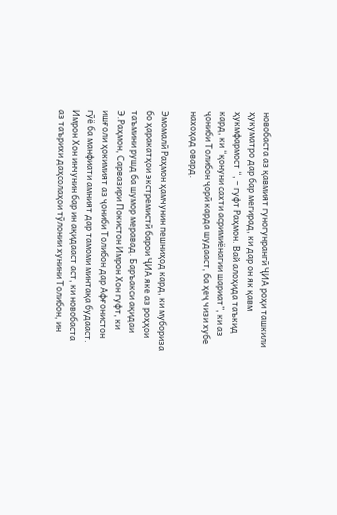новобаста аз қавмият гуногунрангӣ ҶИА роҳи ташкили ҳукуматро дар бар мегирад, ки дар он як қавм ҳукмфармост “, – гуфт Раҳмон. Вай алоҳида таъкид кард, ки “қонуни сахти асримиёнагии шариат”, ки аз ҷониби Толибон ҷорӣ карда шудааст, ба ҳеҷ чизи хубе нахоҳад овард.

Эмомалӣ Раҳмон ҳамчунин пешниҳод кард, ки мубориза бо ҳаракатҳои экстремистӣ барои ҶИА яке аз роҳҳои таъмини рушд ба шумор меравад. Баръакси ақидаи Э.Раҳмон, Сарвазири Покистон Имрон Хон гуфт, ки ишғоли ҳокимият аз ҷониби Толибон дар Афғонистон гӯё ба манфиати амният дар тамоми минтақа будааст. Имрон Хон инчунин бар ин ақидааст аст, ки новобаста аз таърихи даҳсолаҳои тӯлонии хунини Толибон, ин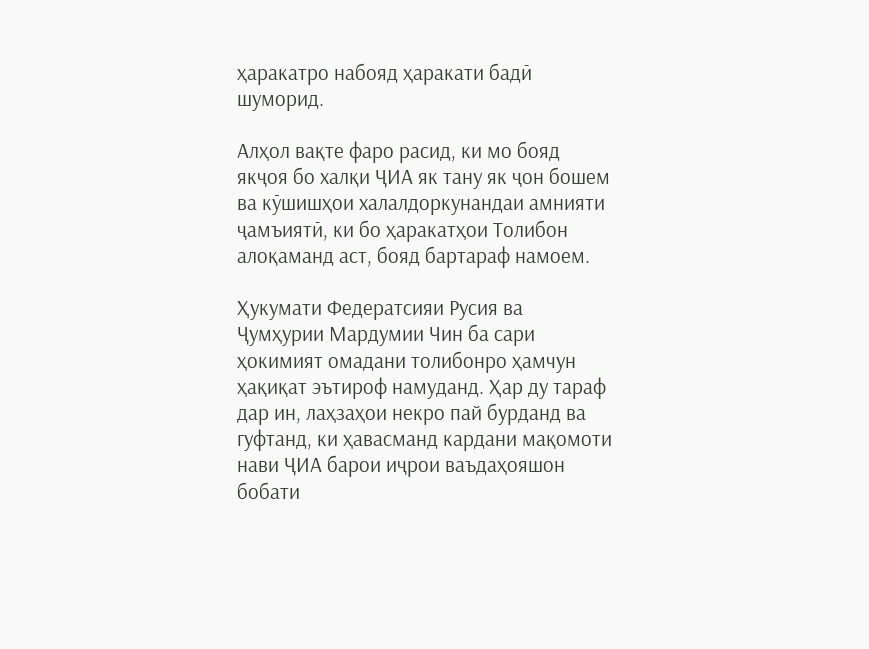ҳаракатро набояд ҳаракати бадӣ шуморид.

Алҳол вақте фаро расид, ки мо бояд якҷоя бо халқи ҶИА як тану як ҷон бошем ва кӯшишҳои халалдоркунандаи амнияти ҷамъиятӣ, ки бо ҳаракатҳои Толибон алоқаманд аст, бояд бартараф намоем.

Ҳукумати Федератсияи Русия ва Ҷумҳурии Мардумии Чин ба сари ҳокимият омадани толибонро ҳамчун ҳақиқат эътироф намуданд. Ҳар ду тараф дар ин, лаҳзаҳои некро пай бурданд ва гуфтанд, ки ҳавасманд кардани мақомоти нави ҶИА барои иҷрои ваъдаҳояшон бобати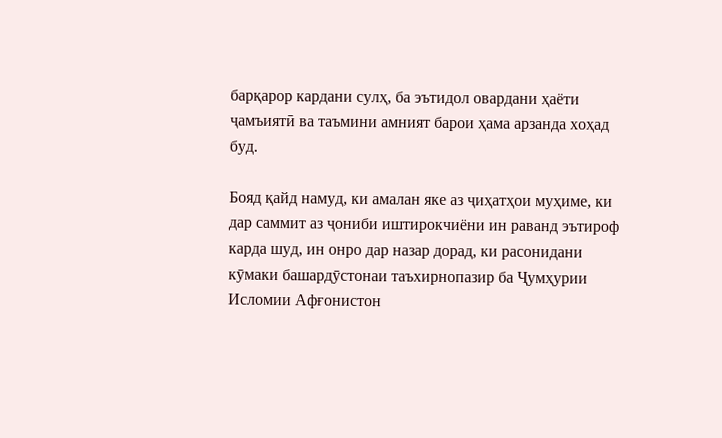барқарор кардани сулҳ, ба эътидол овардани ҳаёти ҷамъиятӣ ва таъмини амният барои ҳама арзанда хоҳад буд.

Бояд қайд намуд, ки амалан яке аз ҷиҳатҳои муҳиме, ки дар саммит аз ҷониби иштирокчиёни ин раванд эътироф карда шуд, ин онро дар назар дорад, ки расонидани кӯмаки башардӯстонаи таъхирнопазир ба Ҷумҳурии Исломии Афғонистон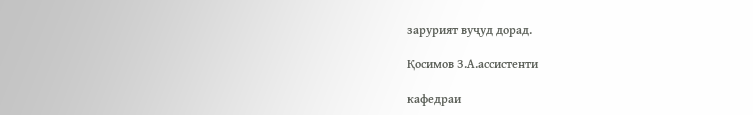зарурият вуҷуд дорад.

Қосимов З.А.ассистенти

кафедраи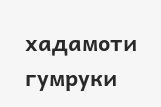хадамоти гумруки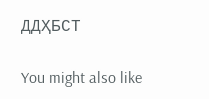ДДҲБСТ

You might also like